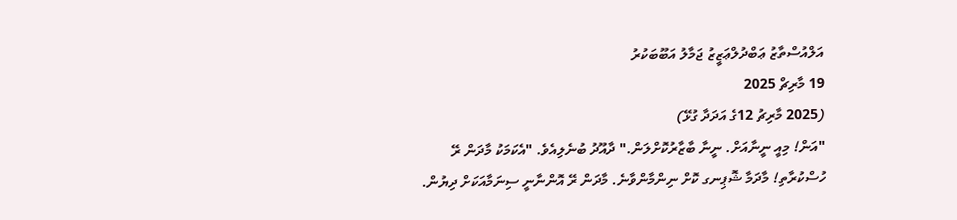އަލްއުސްތާޒު ޢަބްދުލްޢަޒީޒު ޖަމާލު އަބޫބަކުރު
19 މާރިޗް 2025
(2025 މާރިޗު 12ގެ އަދަދާ ގުޅޭ)
"އަން! މިއީ ނީނާއަށް. ނީނާ ބާޒާރުކޮށްލަން." ދާއޫދު ބުނެލިއެވެ. "އެކަމަކު މާދަން ރޭ ހުސްކުރާތި! މާދަމާ ޝޮޕިނގ ކޮށް ނިންމާންވާނެ. މާދަން ރޭ އޮންނާނީ ސިނަމާއަކަށް ދިޔުން.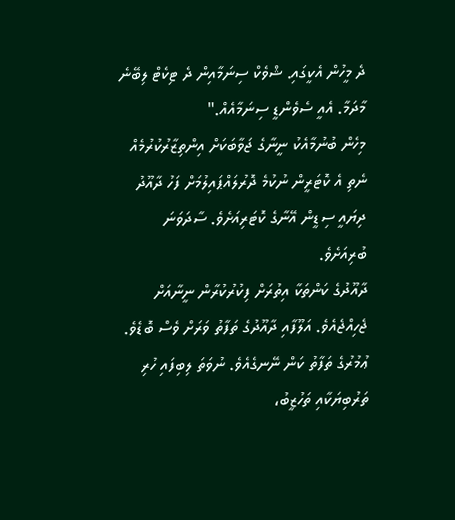ދެ މީހުން އެކީގައި. ޝްވެކް ސިނަމާއިން ދެ ޓިކެޓް ލިބޭނެ މާދަމާ. އެއީ ސެވެންޑީ ސިނަމާއެއް."
މިހެން ބުނުމާއެކު ނީނާގެ ޖަވާބަކަށް އިންތިޒާރުކުރުމެއް ނެތި އެ ކޮޓަރީން ނުކުމެ ދޮރުލައްޕައިލުމަށް ފަހު ދާއޫދު ދިޔައީ ސިޑީން އޭނާގެ ކޮޓަރިއަށެވެ. ސާދަވަނަ ބުރިއަށެވެ.
ދާއޫދުގެ ކަންތަކާ އިތުރަށް ފިކުރުކުރާން ނީނާއަށް ޖެހިއްޖެއެވެ. އަލޫފާއި ދާއޫދުގެ ތަފާތު ވަރަށް ވެސް ބޮޑެވެ. ޢުމުރުގެ ތަފާތު ކަން ނޭނގެއެވެ. ނުވަތަ ލިބިފައި ހުރި ތަރުބިޔަކާއި ތަހުޒީބު،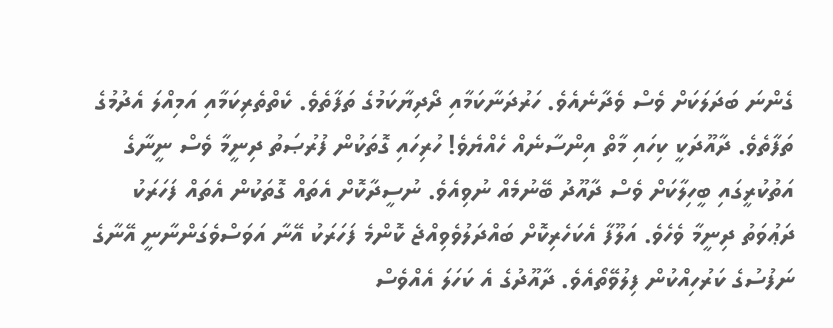ގެންނަ ބަދަލަކަށް ވެސް ވެދާނެއެވެ. ހަރުދަނާކަމާއި ދޯދިޔާކަމުގެ ތަފާތެވެ. ކެތްތެރިކަމާއި އަމިއްލަ އެދުމުގެ ތަފާތެވެ. ދާއޫދަކީ ކިހައި މާތް އިންސާނެއް ހެއްޔެވެ! ހުރިހައި ގޮތަކުން ފުރުޞަތު ދިނީމާ ވެސް ނީނާގެ އަތުކުރީގައި ބީހިލާކަށް ވެސް ދާއޫދު ބޭނުމެއް ނުވިއެވެ. ނުސީދާކޮށް އެތައް ގޮތަކުން އެތައް ފަހަރަކު ދަޢުވަތު ދިނީމާ ވެހެވެ. އަލޫފާ އެކަހެރިކޮށް ބައްދަލުވެވިއްޖެ ކޮންމެ ފަހަރަކު އޭނާ އަވަސްވެގަންނާނީ އޭނާގެ ނަފުސުގެ ކަރުހިއްކުން ފިލުވޭތޯއެވެ. ދާއޫދުގެ އެ ކަހަލަ އެއްވެސް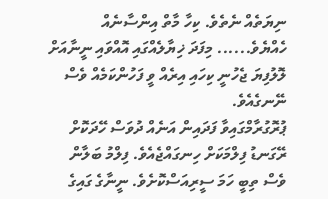ނިޔަތެއް ނެތެވެ. ކިހާ މާތް އިންސާނެއް ހެއްޔެވެ...... މިފަދަ ޚިޔާލެއްގައި އޮއްވައި ނީނާއަށް ލޮލުފިޔަ ޖެހުނީ ކިހައި އިރެއް ވީ ފަހުންކަމެއް ވެސް ނޭނގެއެވެ.
ޕުރޮގުރާމްގައިވާ ފަދައިން އަނެއް ދުވަސް ހޭދަކޮށް ރޭގަނޑު ފިލްމަކަށް ހިނގައްޖެއެވެ. ފިލްމު ބަލާން ވެސް ތިބީ ހަމަ ސީރިއަސްކޮށެވެ. ނީނާގެ ގައިގެ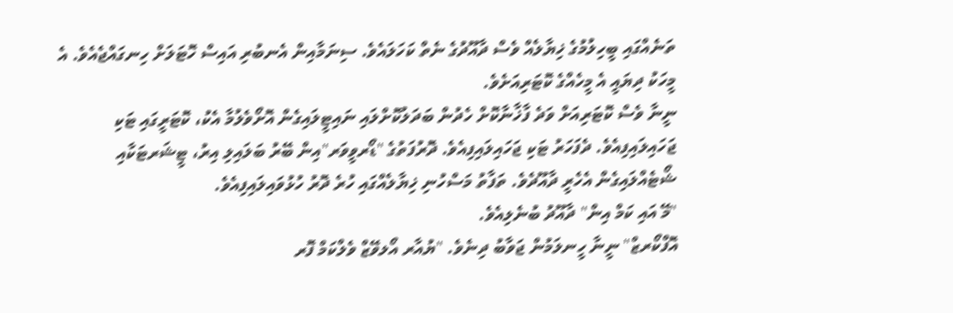ތަނެއްގައި ބީހިލުމުގެ ޚިޔާލެއް ވެސް ދާއޫދުގެ ނެތް ކަހަލައެވެ. ސިނަމާއިން އެނބުރި އައިސް ހޮޓަލަށް ހިނގައްޖެއެވެ. އެ މީހަކު ދިޔައީ އެ މީހެއްގެ ކޮޓަރިއަށެވެ.
ނީނާ ވެސް ކޮޓަރިއަށް ވަދެ ފާޚާނާކޮށް ހެދުން ބަދަލުކޮށްލައި ނައިޓީލައިގެން އޮށޯވެލުމާ އެކު، ކޮޓަރީގައި ޓަކި ޖަހައިލައިފިއެވެ. ދެފަހަރު ޓަކި ޖަހައިލައިފިއެވެ. ދޮރުފަތުގެ "ޑޯރވީވަރ"އިން ބޭރު ބަލައިލި އިރު، ޓީޝަރޓަކާއި ޝޯޓެއްލައިގެން އެހެރީ ދާއޫދެވެ. ތަފާތު މަސްހުނި ޚިޔާލެއްގައި ހުރެ ދޮރު ހުޅުވައިލައިފިއެވެ.
"މޭ އައި ކަމް އިން" ދާއޫދު ބުނެލިއެވެ.
އޮފްކޯރޒް" ނީނާ ހީނލަމުން ޖަވާބު ދިނެވެ. "ޔުއާރ އޯލވޭޒް ވެލްކަމް ފޮރ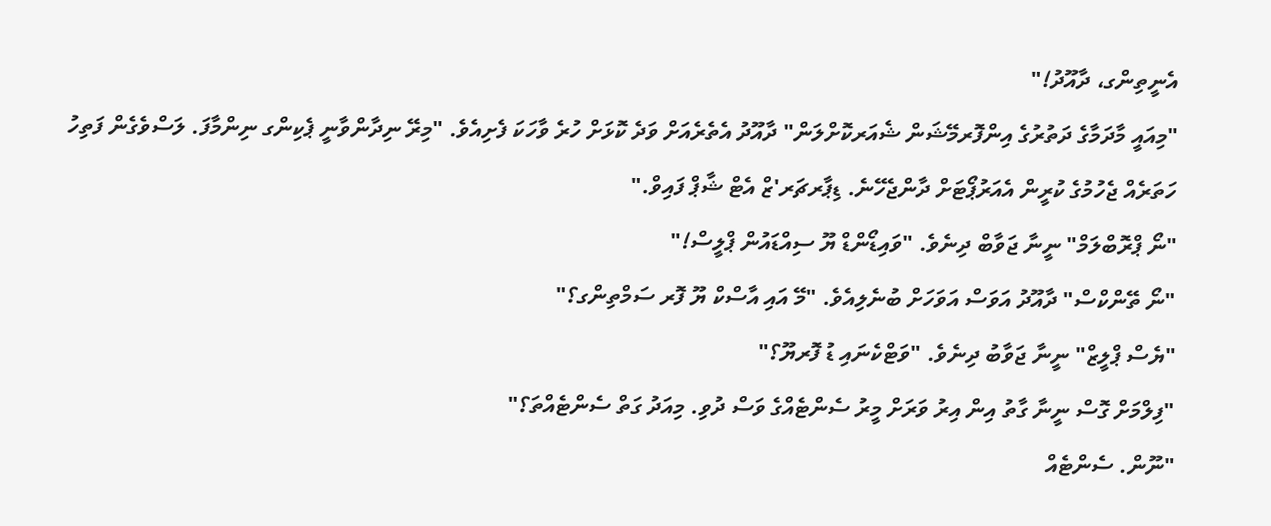އެނީތިންގ، ދާއޫދު!"
"މިއައީ މާދަމާގެ ދަތުރުގެ އިންފޮރމޭޝަން ޝެއަރކޮށްލަން" ދާއޫދު އެތެރެއަށް ވަދެ ކޮޅަށް ހުރެ ވާހަކަ ފެށިއެވެ. "މިރޭ ނިދާންވާނީ ޕެކިންގ ނިންމާފަ. ލަސްވެގެން ފަތިހު ހަތަރެއް ޖެހުމުގެ ކުރީން އެއަރުޕޯޓަށް ދާންޖެހޭނެ. ޑިޕާރޗަރ'ޒް އެޓް ޝާޕް ފައިވް."
"ނޯ ޕްރޮބްލަމް" ނީނާ ޖަވާބް ދިނެވެ. "ވައިޑޯންޑް ޔޫ ސިއްޑައުން ޕްލީސް!"
"ނޯ ތޭންކްސް" ދާއޫދު އަވަސް އަވަހަށް ބުނެލިއެވެ. "މޭ އައި އާސްކް ޔޫ ފޮރ ސަމްތިންގ؟"
"ޔެސް ޕްލީޒް" ނީނާ ޖަވާބު ދިނެވެ. "ވަޓްކެނައި ޑު ފޮރޔޫ؟"
"ފިލްމަށް ގޮސް ނީނާ ގާތު އިން އިރު ވަރަށް މީރު ސެންޓެއްގެ ވަސް ދުވި. މިއަދު ގަތް ސެންޓެއްތަ؟"
"ނޫން. ސެންޓެއް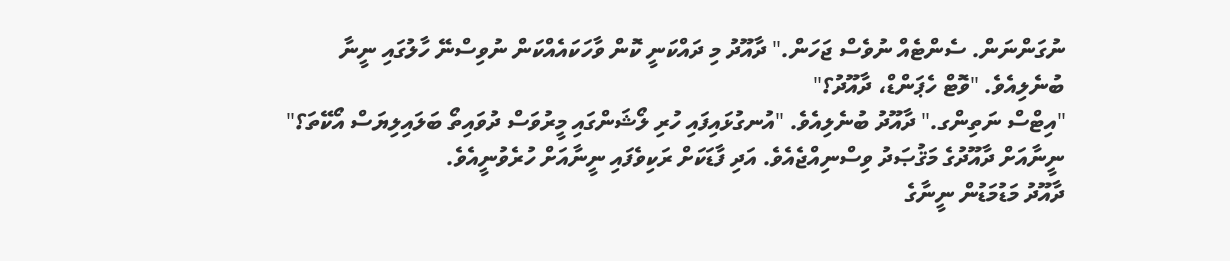ނުގަންނަން. ސެންޓެއް ނުވެސް ޖަހަން." ދާއޫދު މި ދައްކަނީ ކޮން ވާހަކައެއްކަން ނުވިސްނޭ ހާލުގައި ނީނާ ބުނެލިއެވެ. "ވޮޓް ހެޕަންޑް، ދާއޫދު؟"
"އިޓްސް ނަތިންގ." ދާއޫދު ބުނެލިއެވެ. "އުނގުޅައިފައި ހުރި ލޯޝަންގައި މީރުވަސް ދުވައިތޯ ބަލައިލިޔަސް އޯކޭތަ؟"
ނީނާއަށް ދާއޫދުގެ މަޤުޞަދު ވިސްނިއްޖެއެވެ. އަދި ފާޑަކަށް ރަކިވެފައި ނީނާއަށް ހުރެވުނީއެވެ.
ދާއޫދު މަޑުމަޑުން ނީނާގެ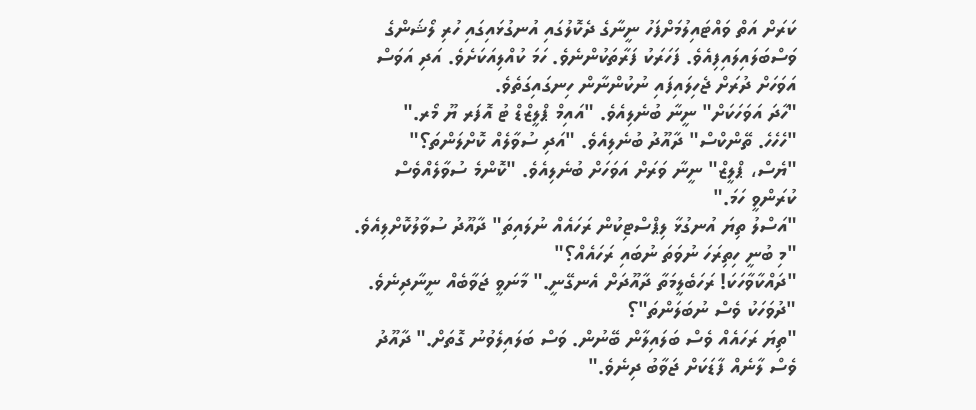ކަރަށް އަތް ވައްޓައިލުމަށްފަހު ނީނާގެ ދެކޮލުގައި އުނގުޅައިގައި ހުރި ލޯޝަންގެ ވަސްބަލައިލައިފިއެވެ. ފަހަރަކު ފަރާތަކުންނެވެ. ހަމަ ކުއްލިއަކަށެވެ. އަދި އަވަސް އަވަހަށް ދުރަށް ޖެހިލައިފައި ނުކުންނާން ހިނގައިގަތެވެ.
"ހާދަ އަވަހަކަށް" ނީނާ ބުނެލިއެވެ. "އައިމް ޕްލީޒްޑް ޓު އޮފަރ ޔޫ މޯރ."
"ހެހެހެ. ތޭންކްސް" ދާއޫދު ބުނެލިއެވެ. "އަދި ސުވާލެއް ކޮށްލަންތަ؟"
"ޔެސް، ޕްލީޒް" ނީނާ ވަރަށް އަވަހަށް ބުނެލިއެވެ. "ކޮންމެ ސުވާލެއްވެސް ކުރަންވީ ހަމަ."
"އަސްލު ތިޔަ އުނގުޅާ ލިޕްސްޓިކުން ރަހައެއް ނުލައިތަ" ދާއޫދު ސުވާލުކޮށްލިއެވެ. "މި ބުނީ ހިތިރަހަ ނުވަތަ ނުބައި ރަހައެއް؟"
"ދައްކާވާހަކަ! ރަހަބެލީމަތާ ދާއޫދަށް އެނގޭނީ." މާނަވީ ޖަވާބެއް ނީނާދިނެވެ. "ދުވަހަކު ވެސް ނުބަލަންތަ"؟
"ތިޔަ ރަހައެއް ވެސް ބަލައިލާން ބޭނުން. ވަސް ބަލައިލެވުނު ގޮތަށް." ދާއޫދު ވެސް ލާނެއް ފާޑަކަށް ޖަވާބު ދިނެވެ."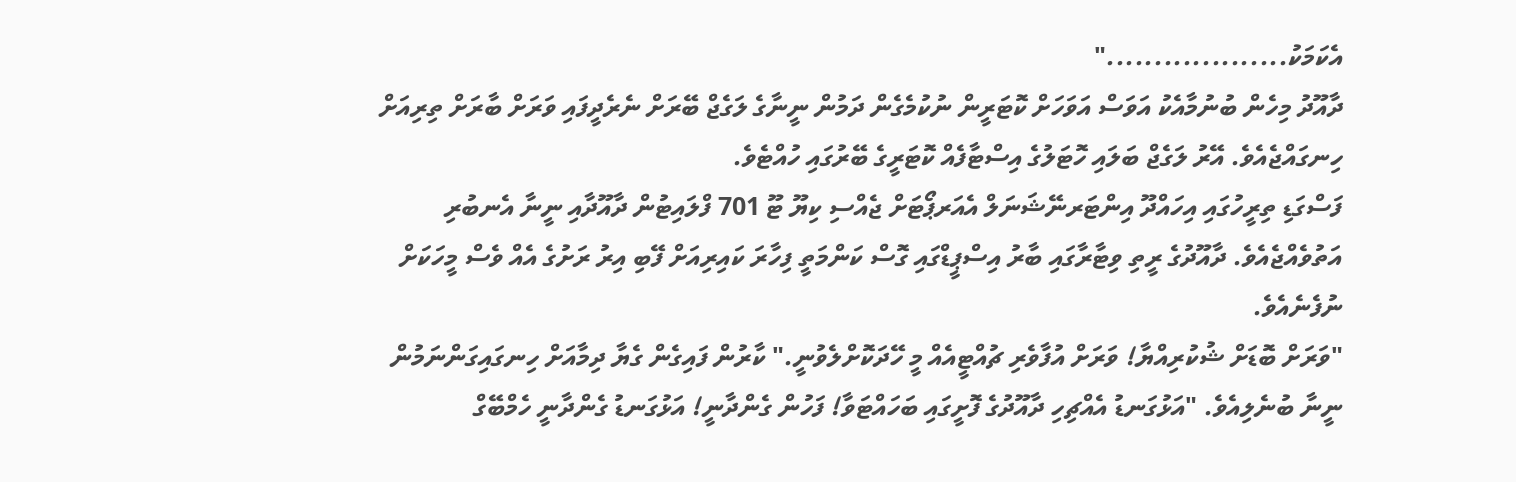އެކަމަކު..................."
ދާއޫދު މިހެން ބުނުމާއެކު އަވަސް އަވަހަށް ކޮޓަރީން ނުކުމެގެން ދަމުން ނީނާގެ ލަގެޖް ބޭރަށް ނެރެދީފައި ވަރަށް ބާރަށް ތިރިއަށް ހިނގައްޖެއެވެ. އޭރު ލަގެޖް ބަލައި ހޮޓަލުގެ އިސްޓާފެއް ކޮޓަރީގެ ބޭރުގައި ހުއްޓެވެ.
ފަސްގަޑި ތިރީހުގައި އިހައްދޫ އިންޓަރނޭޝަނަލް އެއަރޕޯޓަށް ޖެއްސި ކިޔޫ ޓޫ 701 ފްލައިޓުން ދާއޫދާއި ނީނާ އެނބުރި އަތުވެއްޖެއެވެ. ދާއޫދުގެ ރީތި ވިޓާރާގައި ބާރު އިސްޕީޑްގައި ގޮސް ކަންމަތީ ފިހާރަ ކައިރިއަށް ފޭބި އިރު ރަށުގެ އެއް ވެސް މީހަކަށް ނުފެނެއެވެ.
"ވަރަށް ބޮޑަށް ޝުކުރިއްޔާ! ވަރަށް އުފާވެރި ޗުއްޓީއެއް މީ ހޭދަކޮށްލެވުނީ." ކާރުން ފައިގެން ގެޔާ ދިމާއަށް ހިނގައިގަންނަމުން ނީނާ ބުނެލިއެވެ. "އަޅުގަނޑު އެއްޗިހި ދާއޫދުގެ ފޮށީގައި ބަހައްޓަވާ! ފަހުން ގެންދާނީ! އަޅުގަނޑު ގެންދާނީ ހެމްބޭގް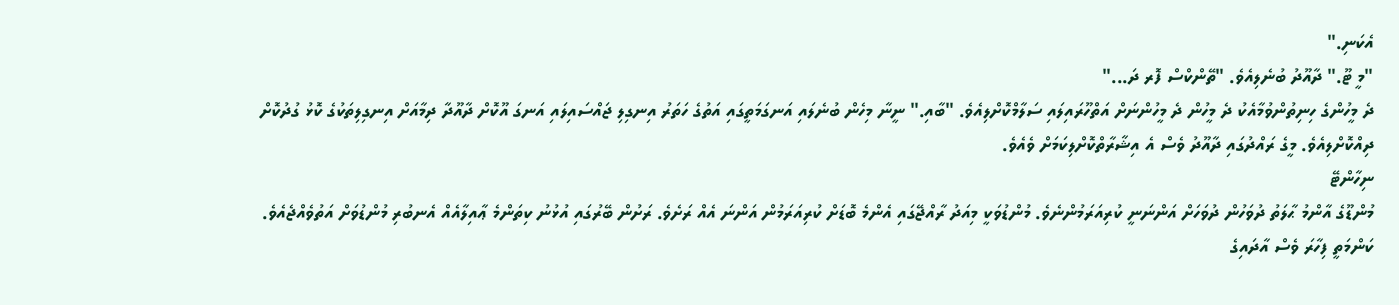އެކަނި."
"މީ ޓޫ." ދާއޫދު ބުނެލިއެވެ. "ތޭންކްސް ފޮރ ދަ..."
ދެ މީހުންގެ ހިނިތުންވުމާއެކު ދެ މީހުން ދެ މީހުންނަށް އަތްހޫރައިލައި ސަލާމްކޮށްލިއެވެ. "ބާއި." ނީނާ މިހެން ބުނެލައި އަނގަމަތީގައި އަތުގެ ހަތަރު އިނގިލި ޖައްސައިލައި އަނގަ އޫކޮށް ދާއޫދާ ދިމާއަށް އިނގިލިތަކުގެ ކޮޅު ގުދުކޮށް ދިއްކޮށްލިއެވެ. މީގެ ރައްދުގައި ދާއޫދު ވެސް އެ އިޝާރާތްކޮށްލިކަމަށް ވެއެވެ.
ނިހާންޓޭ
މުންޑޫގެ އާންމު ޙާލަތު ދުވަހުން ދުވަހަށް އަންނަނީ ކުރިއަރަމުންނެވެ. މުންޑުވަކީ މިއަދު ރާއްޖޭގައި އެންމެ ބޮޑަށް ކުރިއަރަމުން އަންނަ އެއް ރަށެވެ. ރަށުން ބޭރުގައި އުޅުނު ކިތަންމެ ޢާއިލާއެއް އެނބުރި މުންޑުވަށް އަތުވެއްޖެއެވެ.
ކަންމަތީ ފިހާރަ ވެސް އާދައިގެ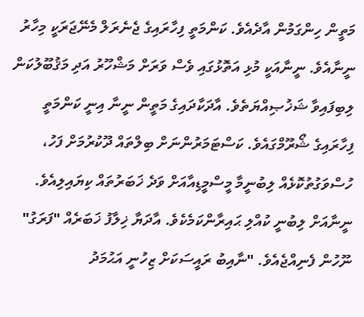މަތީން ހިންގަމުން އާދެއެވެ. ކަންމަތީ ފިހާރައިގެ ޖެނެރަލް މެނޭޖަރަކީ މިހާރު ނީނާއެވެ. ނީނާއަކީ މުޅި އަތޮޅުގައި ވެސް ވަރަށް މަޝްހޫރު އަދި މަޤުބޫލުކަން ލިބިފައިވާ ޝަޚުޞިއްޔަތެވެ. އާދަކާދައިގެ މަތީން ނީނާ އިނީ ކަންމަތީ ފިހާރައިގެ ޝޯރޫމްގައެވެ. ކަސްޓަމަރުންނަށް ބިލްތައް ދޫކުރުމަށް ފަހު، ހުސްވަގުތުކޮޅެއް ލިބުނީމާ މީސްމީޑިއާއަށް ވަދެ ޚަބަރުތައް ކިޔައިލިއެވެ.
ނީނާއަށް ލިބުނީ ކުއްލި ޙައިރާންކަމެކެވެ. އާދަޔާ ޚިލާފު ޚަބަރެއް "ފަރަގު" ނޫހުން ފެނިއްޖެއެވެ. "ނާއިބު ރައީސަކަށް ޒިހުނީ އަޙުމަދު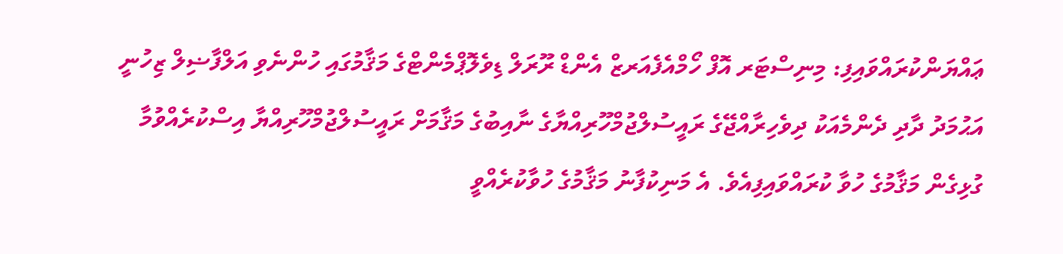ޢައްޔަންކުރައްވައިފި: މިނިސްޓަރ އޮފް ހޯމްއެފެއަރޒް އެންޑް ރޫރަލް ޑިވެލޮޕްމެންޓްގެ މަޤާމުގައި ހުންނެވި އަލްފާޟިލް ޒިހުނީ އަޙުމަދު ދާދި ދެންމެއަކު ދިވެހިރާއްޖޭގެ ރައީސުލްޖުމްހޫރިއްޔާގެ ނާއިބުގެ މަޤާމަށް ރައީސުލްޖުމްހޫރިއްޔާ އިސްކުރެއްވުމާ ގުޅިގެން މަޤާމުގެ ހުވާ ކުރައްވައިފިއެވެ. އެ މަނިކުފާނު މަޤާމުގެ ހުވާކުރެއްވީ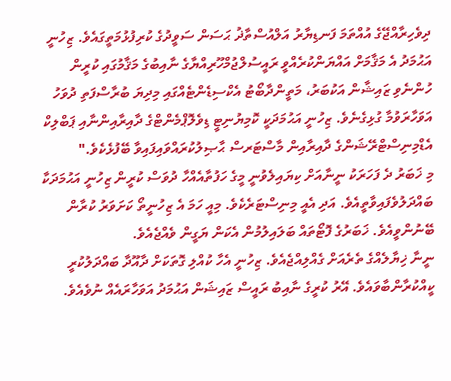ދިވެހިރާއްޖޭގެ އުއްތަމަ ފަނޑިޔާރު އަލްއުސްތާޛު ޙަސަން ސަވީދުގެ ކުރިފުޅުމަތީގައެވެ. ޒިހުނީ އަޙުމަދު އެ މަޤާމަށް އައްޔަންކުރެއްވީ ރައީސުލްޖުމްހޫރިއްޔާގެ ނާއިބުގެ މަޤާމުގައި ކުރީން ހުންނެވި ޒައިޝާން އަކުބަރު، މަތީންދާބޯޓު އެކްސިޑެންޓެއްގައި މިދިޔަ ބުރާސްފަތި ދުވަހު އަވަހާރަވުމާ ގުޅިގެނެވެ. ޒިހުނީ އަޙުމަދަކީ ކޮމިޔުނިޓީ ޑިވެލޮޕްމެންޓްގެ ދާއިރާއިންނާއި ޕަބްލިކް އެޑްމިނިސްޓްރޭޝަންގެ ދާއިރާއިން މާސްޓަރސް ޙާޞިލުކުރައްވައިފައިވާ ބޭފުޅެކެވެ."
މި ޚަބަރު ދެ ފަހަރަކު ނީނާއަށް ކިޔައިލެވުނީ މީގެ ހަފުތާއެއްހާ ދުވަސް ކުރީން ޒިހުނީ އަޙުމަދަކާ ބައްދަލުވެފައިވާތީއެވެ. އަދި އެއީ މިނިސްޓަރެކެވެ. މިއީ ހަމަ އެ ޒިހުނީތޯ ކަށަވަރު ކުރާން ބޭނުންވީއެވެ. ޚަބަރުގެ ފޮޓޯތައް ބަލައިލުމުން އެކަން ޔަގީން ވެއްޖެއެވެ.
ނީނާ ޚިޔާލެއްގެ ތެރެއަށް ގެއްލިއްޖެއެވެ. ޒިހުނީ އެހާ ކުއްލި ގޮތަކަށް ދާއޫދާ ބައްދަލުކުރީ ކީއްކުރާންބާވައެވެ. އޭރު ކުރީގެ ނާއިބު ރައީސް ޒައިޝަން އަޙުމަދު އަވަހާރައެއް ނުވެއެވެ.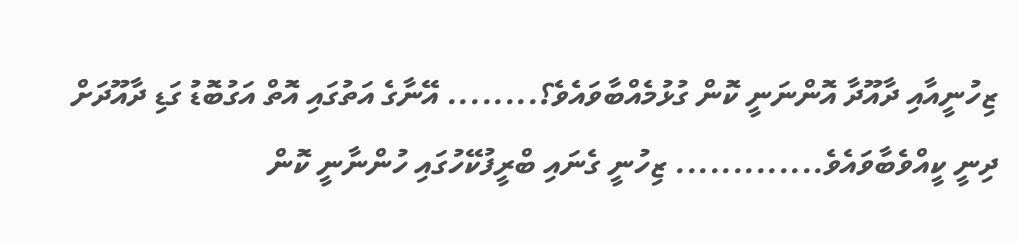ޒިހުނީއާއި ދާއޫދާ އޮންނަނީ ކޮން ގުޅުމެއްބާވައެވެ؟........ އޭނާގެ އަތުގައި އޮތް އަގުބޮޑު ގަޑި ދާއޫދަށް ދިނީ ކީއްވެބާވައެވެ............. ޒިހުނީ ގެނައި ބްރީފުކޭހުގައި ހުންނާނީ ކޮން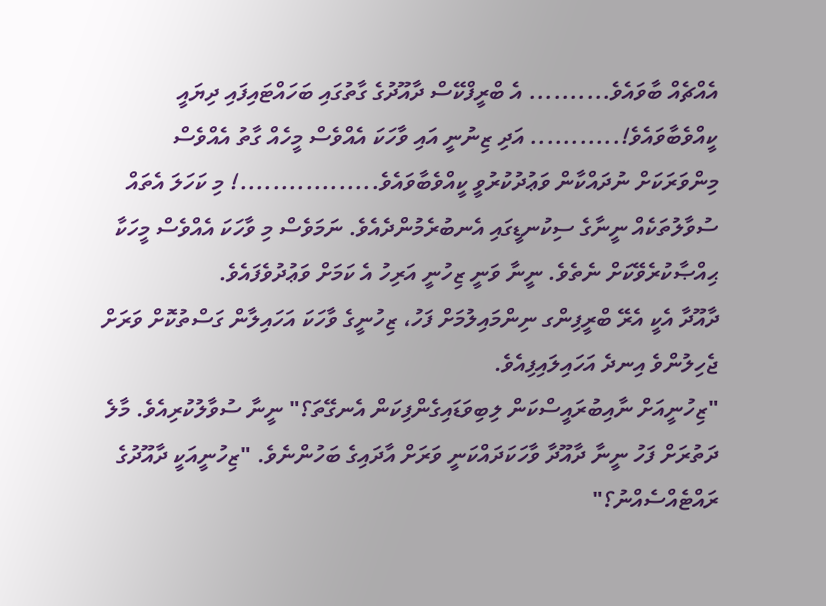އެއްޗެއް ބާވައެވެ.......... އެ ބްރީފްކޭސް ދާއޫދުގެ ގާތުގައި ބަހައްޓައިފައި ދިޔައީ ކީއްވެބާވައެވެ!........... އަދި ޒިނުނީ އައި ވާހަކަ އެއްވެސް މީހެއް ގާތު އެއްވެސް މިންވަރަކަށް ނުދައްކާން ވަޢުދުކުރުވީ ކީއްވެބާވައެވެ.................! މި ކަހަލަ އެތައް ސުވާލުތަކެއް ނީނާގެ ސިކުނޑީގައި އެނބުރެމުންދެއެވެ. ނަމަވެސް މި ވާހަކަ އެއްވެސް މީހަކާ ޙިއްޞާކުރެވޭކަށް ނެތެވެ. ނީނާ ވަނީ ޒިހުނީ އަރިހު އެ ކަމަށް ވަޢުދުވެފައެވެ.
ދާއޫދާ އެކީ އެރޭ ބްރީފިންގ ނިންމައިލުމަށް ފަހު، ޒިހުނީގެ ވާހަކަ އަހައިލާން ގަސްތުކޮށް ވަރަށް ޖެހިލުންވެ އިނދެ އަހައިލައިފިއެވެ.
"ޒިހުނީއަށް ނާއިބުރައީސްކަން ލިބިވަޑައިގެންފިކަން އެނގޭތަ؟" ނީނާ ސުވާލުކުރިއެވެ. މާލެ ދަތުރަށް ފަހު ނީނާ ދާއޫދާ ވާހަކަދައްކަނީ ވަރަށް އާދައިގެ ބަހުންނެވެ. "ޒިހުނީއަކީ ދާއޫދުގެ ރައްޓެއްސެއްނު؟"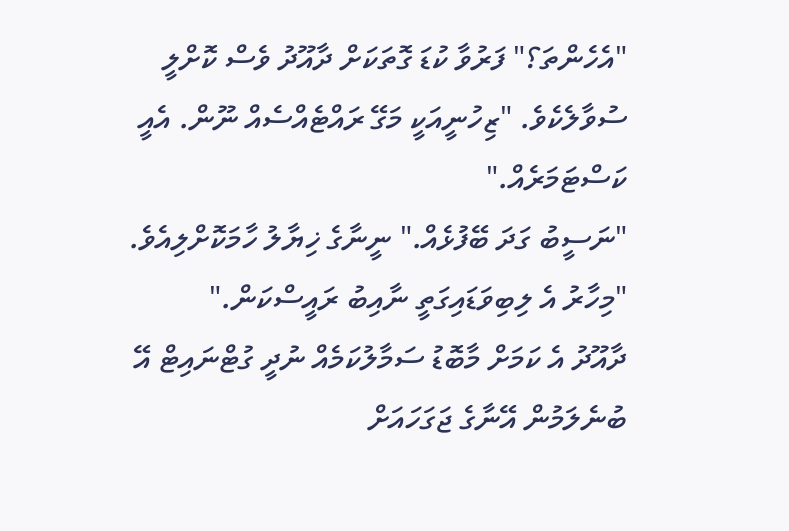"އެހެންތަ؟" ފަރުވާ ކުޑަ ގޮތަކަށް ދާއޫދު ވެސް ކޮށްލީ ސުވާލެކެވެ. "ޒިހުނީއަކީ މަގޭ ރައްޓެއްސެއް ނޫން. އެއީ ކަސްޓަމަރެއް."
"ނަސީބު ގަދަ ބޭފުޅެއް." ނީނާގެ ޚިޔާލު ހާމަކޮށްލިއެވެ. "މިހާރު އެ ލިބިވަޑައިގަތީ ނާއިބު ރައީސްކަން."
ދާއޫދު އެ ކަމަށް މާބޮޑު ސަމާލުކަމެއް ނުދީ ގުޓްނައިޓް އޭ ބުނެލަމުން އޭނާގެ ޖަގަހައަށް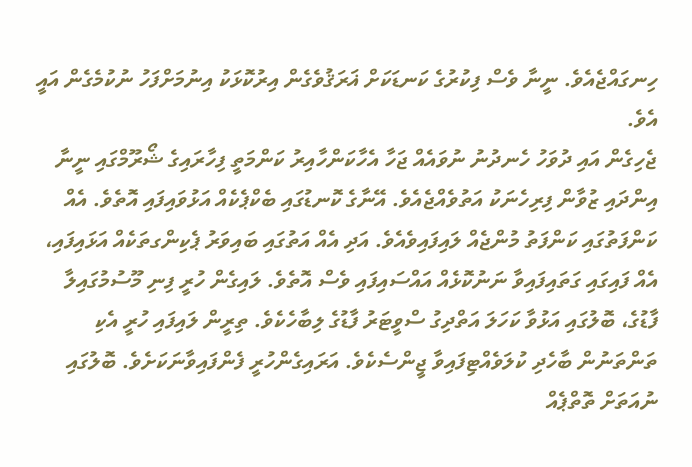ހިނގައްޖެއެވެ. ނީނާ ވެސް ފިކުރުގެ ކަނޑަކަށް ޣަރަޤުވެގެން އިރުކޮޅަކު އިނުމަށްފަހު ނުކުމެގެން އައީ އެވެ.
ޖެހިގެން އައި ދުވަހު ހެނދުނު ނުވައެއް ޖަހާ އެހާކަންހާއިރު ކަންމަތީ ފިހާރައިގެ ޝޯރޫމްގައި ނީނާ އިންދައި ޒުވާން ފިރިހެނަކު އަތުވެއްޖެއެވެ. އޭނާގެ ކޮނޑުގައި ބެކްޕެކެއް އަޅުވައިފައި އޮތެވެ. އެއް ކަންފަތުގައި ކަންފަތު މުންޖެއް ލައިފައިވެއެވެ. އަދި އެއް އަތުގައި ބައިވަރު ޕެކިންގތަކެއް އަޅައިފައި، އެއް ފައިގައި ގަތައިފައިވާ ނަނުކޮޅެއް އައްސައިފައި ވެސް އޮތެވެ. ލައިގެން ހުރީ ފިނި މޫސުމުގައިލާ ފާޑުގެ، ބޮލުގައި އަޅުވާ ކަހަލަ އަތްދިގު ސްވީޓަރު ފާޑުގެ ލިބާހެކެވެ. ތިރީން ލައިފައި ހުރީ އެކި ތަންތަނުން ބާހެދި ކުލަވެއްޓިފައިވާ ޖީންސެކެވެ. އަރައިގެންހުރީ ފެންފައިވާނަކަށެވެ. ބޮލުގައި ނުއަތަށް ތޮތްޕެއް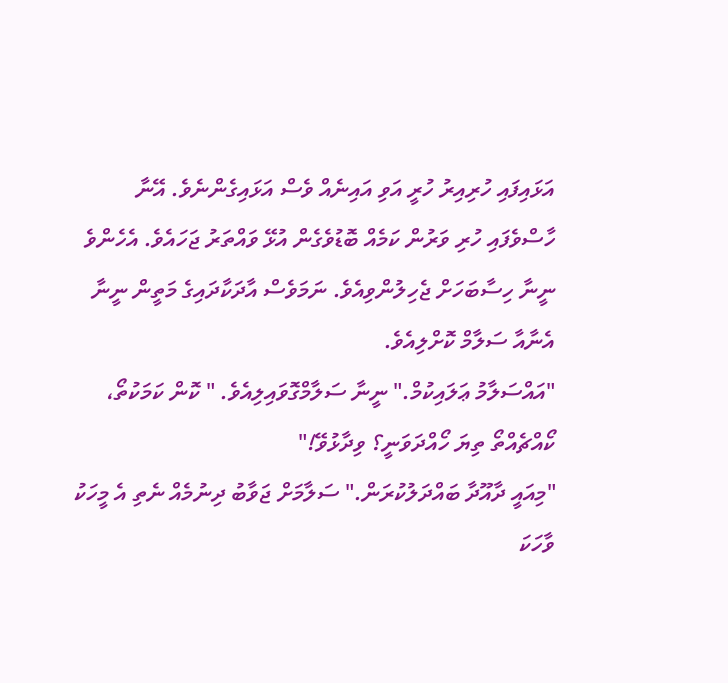އަޅައިފައި ހުރިއިރު ހުރީ އަވި އައިނެއް ވެސް އަޅައިގެންނެވެ. އޭނާ ހާސްވެފައި ހުރި ވަރުން ކަމެއް ބޮޑުވެގެން އުޅޭ ވައްތަރު ޖަހައެވެ. އެހެންވެ ނީނާ ހިސާބަހަށް ޖެހިލުންވިއެވެ. ނަމަވެސް އާދަކާދައިގެ މަތީން ނީނާ އެނާއާ ސަލާމް ކޮށްލިއެވެ.
"އައްސަލާމު ޢަލައިކުމް." ނީނާ ސަލާމްގޮވައިލިއެވެ. " ކޮން ކަމަކުތޯ، ކޯއްޗެއްތޯ ތިޔަ ހޯއްދަވަނީ؟ ވިދާޅުވޭ!"
"މިއައީ ދާއޫދާ ބައްދަލުކުރަން." ސަލާމަށް ޖަވާބު ދިނުމެއް ނެތި އެ މީހަކު ވާހަކަ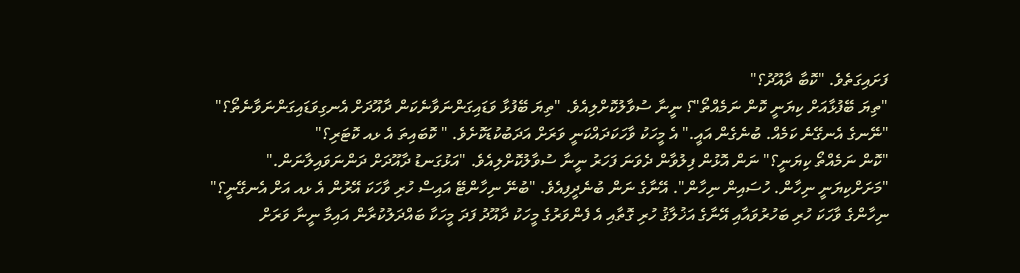ފަށައިގަތެވެ. "ކޮބާ ދާއޫދު؟"
"ތިޔަ ބޭފުޅާއަށް ކިޔަނީ ކޮން ނަމެއްތޯ"؟ ނީނާ ސުވާލުކޮށްލިއެވެ. "ތިޔަ ބޭފުޅާ ވަޑައިގަންނަވާނެކަން ދާއޫދަށް އެނގިވަޑައިގަންނަވާނެތޯ؟"
"ނޭނގެ އެނގޭނެ ކަމެއް. ބުނެގެން އައީ." އެ މީހަކު ވާހަކަދައްކަނީ ވަރަށް އަދަބުކުޑަކޮށެވެ. " ކޮބައިތަ އެ ޅއ ކޮޓަރި؟"
"ކޮން ނަމެއްތޯ ކިޔަނީ؟" ނަން އޮޅުން ފިލުވާން ދެވަނަ ފަހަރު ނީނާ ސުވާލުކޮށްލިއެވެ. "އަޅުގަނޑު ދާއޫދަށް ދަންނަވައިލާނަން."
"މަށަށްކިޔަނީ ނިހާން. ހުސައިން ނިހާން". އޭނާގެ ނަން ބުނެދީފިއެވެ. "ބުނޭ ނިހާންޓޭ އައިސް ހުރި ވާހަކަ އޭރުން އެ ޅއ އަށް އެނގޭނީ؟"
ނިހާންގެ ވާހަކަ ހުރި ބަހުރުވައާއި އޭނާގެ އަޚުލާޤު ހުރި ގޮތާއި އެ ފެންވަރުގެ މީހަކު ދާއޫދު ފަދަ މީހަކާ ބައްދަލުކުރާން އައިމާ ނީނާ ވަރަށް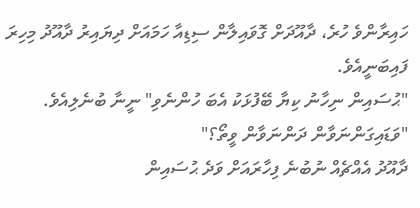ހައިރާންވެ ހުރެ، ދާއޫދަށް ގޮވައިލާން ސިޑިއާ ހަމައަށް ދިޔައިރު ދާއޫދު މިހިރަ ފައިބަނީއެވެ.
"ޙުސައިން ނިހާނު ކިޔާ ބޭފުޅަކު އެބަ ހުންނެވި" ނީނާ ބުނެލިއެވެ. "ވަޑައިގަންނަވާން ދަންނަވާން ވީތޯ؟"
ދާއޫދު އެއްޗެއް ނުބުނެ ފިހާރައަށް ވަދެ ޙުސައިން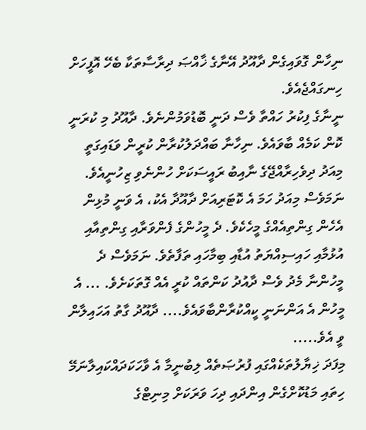ނިހާން ގޮވައިގެން ދާއޫދު އޭނާގެ ޚާއްޞަ ދިރާސާތަކާ ބެހޭ އޮފީހަށް ހިނގައްޖެއެވެ.
ނީނާގެ ފިކުރު ހައްތާ ވެސް ދަނީ ބޮޑުވަމުންނެވެ. ދާއޫދު މި ކުރަނީ ކޮން ކަމެއް ބާވައެވެ. ނިހާނާ ބައްދަލުކުރާން ކުރީން ވަޑައިގަތީ މިއަދު ދިވެހިރާއްޖޭގެ ނާއިބު ރައީސަކަށް ހުންނެވި ޒިހުނީއެވެ. ނަމަވެސް މިއަދު ހަމަ އެ ކޮޓަރިއަށް ދާއޫދާ އެކު، އެ ވަނީ މުޅިން އެހެން ގިންތިއެއްގެ މީހެކެވެ. ދެ މީހުންގެ ފެންވަރާއި ގިންތިއާއި އުޅުމާއި ހައިސިއްޔަތު އުޑާއި ބިމާހައި ތަފާތެވެ. ނަމަވެސް ދެ މީހުންނާ މެދު ވެސް ދާއުދު ކަންތައް ކުރީ އެއް ގޮތަކަށެވެ. ... އެ މީހުން އެ އަންނަނީ ކީއްކުރާންބާވައެވެ.... ދާއޫދު ގާތު އަހައިލާން ވީ އެވެ.....
މިފަދަ ޚިޔާލުތަކެއްގައި ފުރުޞަތެއް ލިބުނީމާ އެ ވާހަކަދައްކައިލާނަމޭ ހިތައި މަޑުކޮށްގެން އިންދައި ދިހަ ވަރަކަށް މިނިޓްގެ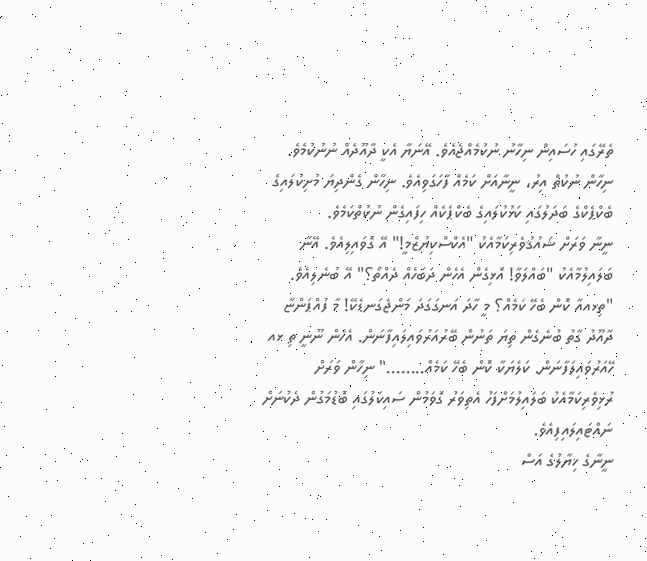ތެރޭގައި ހުސައިން ނިހާނު ނުކުމެއްޖެއެވެ. އޭނަޔާ އެކީ ދާއޫދެއް ނުނުކުމެވެ. ނިހާން ނުކުތް އިރު، ނީނާއަށް ކަމެއް ފާހަގަވިއެވެ. ނިހާން ގެންދިޔަ މުށިކުލައިގެ ބެކްޕެކްގެ ބަދަލުގައި ކަޅުކުލައިގެ ބެކްޕެކެއް ހިފައިގެން ނުކުތްކަމެވެ.
ނީނާ ވަރަށް ޝައުޤުވެރިކަމާއެކު "އެކްސްކިޔުޒްމީ!" އޭ ގޮވައިލިއެވެ. އޭނާ ބަލައިލުމާއެކު "ބައްލަވާ! އޮޅިގެން އެހެން ދަބަހެއް ދެއްތޯ؟" އޭ ބުނެލިއެވެ.
"ތިޅއއާ ކޮން ބެހޭ ކަމެއް؟ މީ ހާދަ އަނގަގަދަ މަންޖެގަނޑެކޭ! މާ ފުއްޕަންޏާ ދާއޫދު ގާތު ބުނެގެން ތިޔަ ތަނުން ބޭރުއަރުވައިލައިފާނަން. އެހެން ނޫނީ ތި ޅއ ހޭއަރުވައިލަފާނަން. ކަލެޔަކާ ކޮން ބެހޭ ކަމެއް........" ނިހާން ވަރަށް ރުޅިވެރިކަމާއެކު ބަލައިލުމަށްފަހު އެތިވަރު ގޮވަމުން ސައިކަލުގައި ބޮޑުމަގުން ދެކުނަށް ނައްޓައިލައިފިއެވެ.
ނީނާގެ ޚިޔާލުގެ އަސް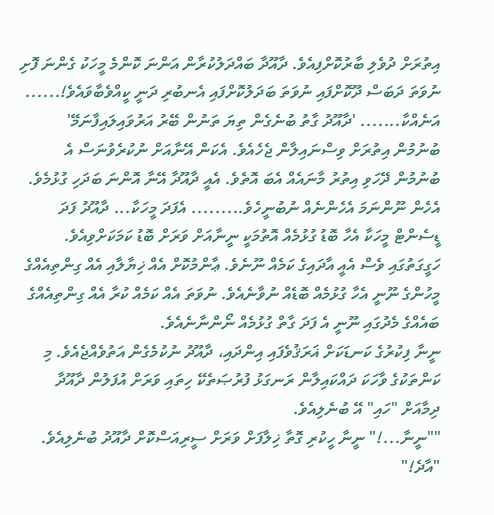އިތުރަށް ދުވެލި ބާރުކޮށްފިއެވެ. ދާއޫދާ ބައްދަލުކުރާން އަންނަ ކޮންމެ މީހަކު ގެންނަ ފޮށި ނުވަތަ ދަބަސް ދޫކޮށްފައި ނުވަތަ ބަދަލުކޮށްފައި އެނބުރި ދަނީ ކީއްވެބާވައެވެ!...... އަނެއްކާ....... 'ދާއޫދު ގާތު ބުނެގެން ތިޔަ ތަނުން ބޭރު އަރުވައިލައިފާނަމޭ' ބުނުމުން އިތުރަށް ވިސްނައިލާން ޖެހެއެވެ. އެކަން އޭނާއަށް ނުކުރެވުނަސް އެ ބުނުމުން ދޭހަވި އިތުރު މާނައެއް އެބަ އޮތެވެ. އެއީ ދާއޫދާ އޭނާ އޮންނަ ބަދަހި ގުޅުމެވެ. އެހެން ނޫންނަމަ އެހެންނެއް ނުބުނީހެވެ......... އެފަދަ މީހަކާ... ދާއޫދު ފަދަ ޑީސެންޓް މީހަކާ އެހާ ބޮޑު ގުޅުމެއް އޮތުމަކީ ނީނާއަށް ވަރަށް ބޮޑު ކަމަކަށްވިއެވެ. ހަގީގަތުގައި ވެސް އެއީ އާދައިގެ ކަމެއް ނޫނެވެ. ޢާންމުކޮށް އެއް ޚިޔާލާއި އެއް ގިންތިއެއްގެ މީހުންގެ ނޫނީ އެހާ ގުޅުމެއް ބޮޑެއް ނުވާނެއެވެ. ނުވަތަ އެއް ކަމެއް ކުރާ އެއް ގިންތިއެއްގެ ބައެއްގެ މެދުގައި ނޫނީ އެ ފަދަ ގާތް ގުޅުމެއް ނޯންނާނެއެވެ.
ނީނާ ފިކުރުގެ ކަނޑަކަށް ޣަރަޤުވެފައި އިންދައި، ދާއޫދު ނުކުމެގެން އަތުވެއްޖެއެވެ. މި ކަންތަކުގެ ވާހަކަ ދައްކައިލާން ރަނގަޅު ފުރުޞަތެކޭ ހިތައި ވަރަށް އުފަލުން ދާއޫދާ ދިމާއަށް "ހައި" އޭ ބުނެލިއެވެ.
""ނީނާ...!" ނީނާ ހީކުރި ގޮތާ ޚިލާފަށް ވަރަށް ސީރިއަސްކޮށް ދާއޫދު ބުނެލިއެވެ.
"އާދެ!"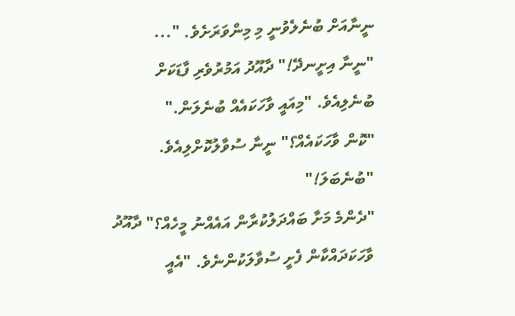ނީނާއަށް ބުނެލެވުނީ މި މިންވަރަށެވެ. "...
"ނީނާ އިށީނދޭ!" ދާއޫދު އަމުރުވެރި ފާޑަކަށް ބުނެލިއެވެ. "މިއައީ ވާހަކައެއް ބުނެލަން."
"ކޮން ވާހަކައެއް؟" ނީނާ ސުވާލުކޮށްލިއެވެ. "ބުނެބަލަ!"
"ދެންމެ މަށާ ބައްދަލުކުރާން އައެއްނު މީހެއް؟" ދާއޫދު ވާހަކަދައްކާން ފެށީ ސުވާލަކުންނެވެ. "އެއީ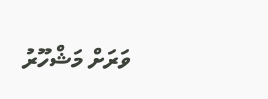ވަރަށް މަޝްހޫރު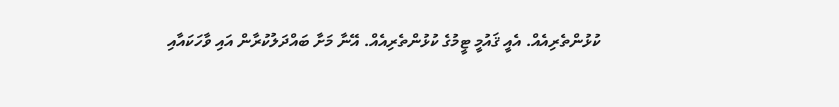ކުޅުންތެރިއެއް. އެއީ ޤައުމީ ޓީމުގެ ކުޅުންތެރިއެއް. އޭނާ މަށާ ބައްދަލުކުރާން އައި ވާހަކައާއި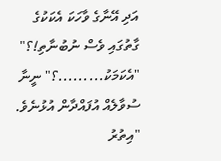އަދި އޭނާގެ ވާހަކަ އެކަކުގެ ގާތުގައި ވެސް ނުބުނާތި!؟"
"އެކަމަކު.........؟" ނީނާ ސުވާލެއް އުފައްދާން އުޅުނެވެ.
"އިތުރު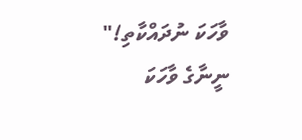ވާހަކަ ނުދައްކާތި!" ނީނާގެ ވާހަކަ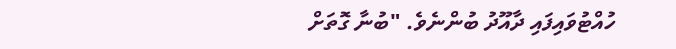ހުއްޓުވައިފައި ދާއޫދު ބުންނެވެ. "ބުނާ ގޮތަށް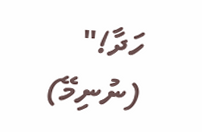ހަދާ!" (ނުނިމޭ)